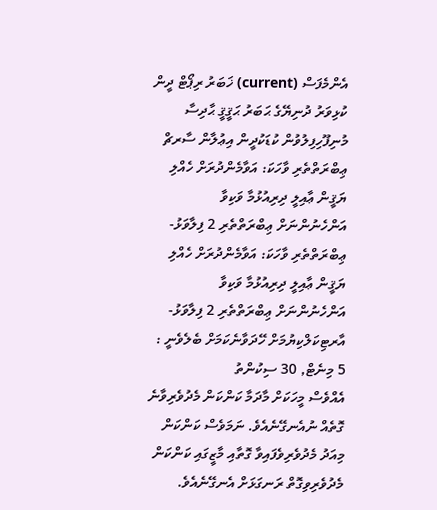އެންމެފަސް (current) ޚަބަރު ރިޕޯޓް ދީން ކުޅިވަރު ދުނިޔޭގެ ޙަބަރު ޙަޤީޤީ ޙާދިސާ މުނިފޫހިފިލުވުން ކުޑަކުދީން އިޢުލާން ސާރޗް
ޢިބްރަތްތެރި ވާހަކަ: އަވާމެންދުރަށް ހެއްލި ޔަޤީން ޢާއިލީ ދިރިއުޅުމާ ވަކިވާ އަންހެނުންނަށް ޢިބްރަތްތެރި 2 ފިލާވަޅު-
ޢިބްރަތްތެރި ވާހަކަ: އަވާމެންދުރަށް ހެއްލި ޔަޤީން ޢާއިލީ ދިރިއުޅުމާ ވަކިވާ އަންހެނުންނަށް ޢިބްރަތްތެރި 2 ފިލާވަޅު-
އާރޓިކަލްކިޔުމަށް ހޭދަވާނެކަމަށް ބެލެވެނީ : 5 މިނެޓް, 30 ސިކުންތު
އެއްވެސް މީހަކަށް މާދަމާ ކަންކަން މެދުވެރިވާނެ ގޮތެއް ނުއެނގޭނެއެވެ. ނަމަވެސް ކަންކަން މިއަދު މެދުވެރިވެފައިވާ ގޮތާއި މާޒީގައި ކަންކަން މެދުވެރިވިގޮތް ރަނގަޅަށް އެނގޭނެއެވެ.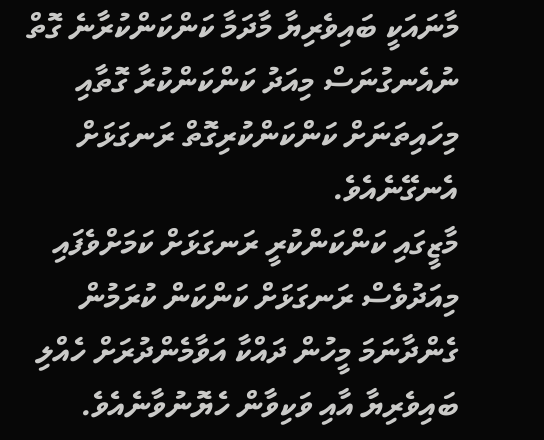މާނައަކީ ބައިވެރިޔާ މާދަމާ ކަންކަންކުރާނެ ގޮތް ނުއެނގުނަސް މިއަދު ކަންކަންކުރާ ގޮތާއި މިހައިތަނަށް ކަންކަންކުރިގޮތް ރަނގަޅަށް އެނގޭނެއެވެ.
މާޒީގައި ކަންކަންކުރީ ރަނގަޅަށް ކަމަށްވެފައި މިއަދުވެސް ރަނގަޅަށް ކަންކަން ކުރަމުން ގެންދާނަމަ މީހުން ދައްކާ އަވާމެންދުރަށް ހެއްލި ބައިވެރިޔާ އާއި ވަކިވާން ހެޔޮނުވާނެއެވެ.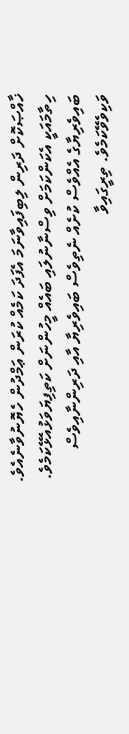ޚާއްޞަކޮށް ދަރިން ލިބިފައިވާނަމަ އެފަދަ ކަމެއް ކުރަން ޢަމްދުން ހެޔޮނުވާނެއެވެ.
ހިތާމައަކީ އެކަންކަމަށް ވިސްނާނުލައި ބައެއް މީހުންނަށް ކަތިފިޔަވަޅުއެޅޭކަމެވެ. ބައިވެރިޔާގެ އެއްވެސް ކުށެއް ނެތިވެސް ބައިވެރިޔާ އާއި ދަރިންނާއިވެސް ވަކިވެވޭކަމެވެ. ތިރީގައިވާ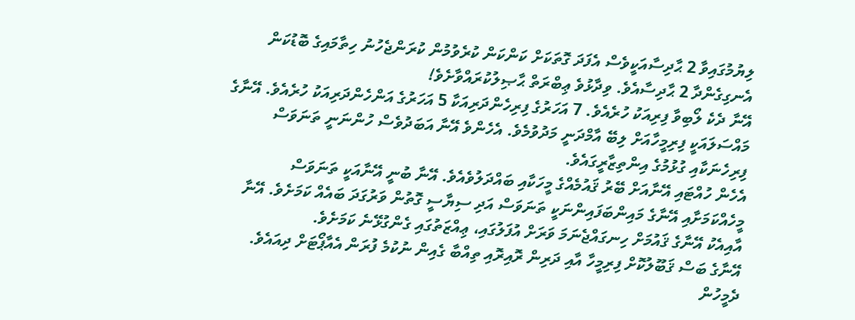ލިޔުމުގައިވާ 2 ޙާދިސާއަކީވެސް އެފަދަ ގޮތަކަށް ކަންކަން ކުރެވުމުން ކުރަންޖެހުނު ހިތާމައިގެ ބޮޑުކަން އެނގިގެންދާ 2 ޙާދިސާއެވެ. ވިދާޅުވެ ޢިބްރަތް ޙާޞިލުކުރައްވާށެވެ!
އޭނާ ދެކެ ލޯބިވާ ފިރިއަކު ހުރެއެވެ. 7 އަހަރުގެ ފިރިހެންދަރިއަކާ 5 އަހަރުގެ އަންހެންދަރިއަކު ހުރެއެވެ. އޭނާގެ މައްސަލައަކީ ފިރިމީހާއަށް ލިބޭ އާމްދަނީ މަދުވުމެވެ. އެހެންވެ އޭނާ އަބަދުވެސް ހުންނަނީ ތަނަވަސް ފިރިހެނަކާއި ގުޅުމުގެ އިންތިޒާރީގައެވެ.
އެހެން ހުއްޓައި އޭނާއަށް ބޭރު ޤައުމެއްގެ މީހަކާއި ބައްދަލުވެއެވެ. އޭނާ ބުނީ އޭނާއަކީ ތަނަވަސް މީހެއްކަމަށާއި އޭނާގެ މައިންބަފައިންނަކީ ތަނަވަސް އަދި ސިޔާސީ ގޮތުން ވަރުގަދަ ބައެއް ކަމަށެވެ. އޭނާ އާއިއެކު އޭނާގެ ޤައުމަށް ހިނގައްޖެނަމަ ވަރަށް އުފަލުގައި، ޢިއްޒަތުގައި ގެންގުޅޭނެ ކަމަށެވެ.
އޭނާގެ ބަސް ޤަބޫލުކޮށް ފިރިމީހާ އާއި ދަރިން ރޮއިރޮއި ތިއްބާ ގެއިން ނުކުމެ ފުރަން އެއާޕޯޓަށް ދިއައެވެ. ދެމީހުން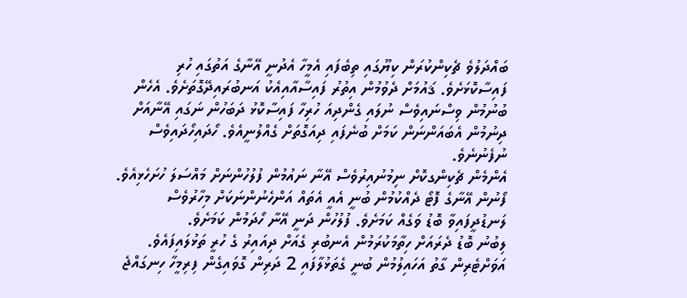ބައްދަލުވެ ޗެކިންކުރަން ކިޔޫގައި ތިބެފައި އެމީހާ އެދުނީ އޭނާގެ އަތުގައި ހުރި ފައިސާކޮޅަށެވެ. ޤައުމަށް ދެވުމުން އިތުރު ފައިސާއާއިއެކު އަނބުރައިދޭގޮތަށެވެ. އެހެން ބުނުމުން ވިސްނައިވެސް ނުލައި ގެންދިއަ ހުރިހާ ފައިސާކޮޅު ދަބަހުން ނަގައި އޭނާއަށް ދިނުމުން އެބައަންނަން ކަމަށް ބުނެފައި ދިއަގޮތަށް ގެއްލުނީއެވެ. ހޯދައިހޯދައިވެސް ނުފެނުނެވެ.
އެންމެން ޗެކިންގކޮށް ނިމުނުއިރުވެސް އޭނާ ނައުމުން ފުލުހުންނަށް މައްސަލަ ހުށަހެޅިއެވެ. ފޯނުން އޭނާގެ ފޮޓޯ ދެއްކުމުން ބުނީ އެއީ އެތައް އަންހެނުންނަކަށް މިހާރުވެސް ލަނޑުދީފައިވާ ބޮޑު ވަގެއް ކަމަށެވެ. ފުލުހުން ދަނީ އޭނާ ހޯދަމުން ކަމަށެވެ.
ލިބުނު ބޮޑު ދެރައަށް ހިތާމަކުރަމުން އެނބުރި ގެއަށް ދިއައިރު ގެ ހުރީ ތަޅުލައިފައެވެ. އަވަށްޓެރިން ގާތު އަހައިލުމުން ބުނީ ގެތަޅުލާފައި 2 ދަރިން ގޮވައިގެން ފިރިމީހާ ހިނގައްޖެ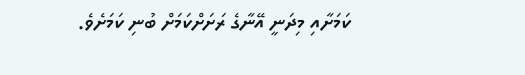ކަމަށާއި މިދަނީ އޭނާގެ ރަށަށްކަމަށް ބުނި ކަމަށެވެ.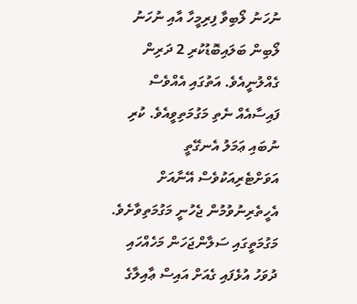ނުހަނު ލޯބިވާ ފިރިމީހާ އާއި ނުހަނު ލޯބިން ބަލައިބޮޑުކުރި 2 ދަރިން ގެއްލުނީއެވެ. އަތުގައި އެއްވެސް ފައިސާއެއް ނެތި މަގުމަތިވީއެވެ. ކުރި ނުބައި ޢަމަލު އެނގޭތީ އަވަށްޓެރިއަކުވެސް އޭނާއަށް އެހީތެރިނުވުމުން ޖެހުނީ މަގުމަތިވާށެވެ.
މަގުމަތީގައި ސަލާންޖަހަން މަހެއްހައި ދުވަހު އުޅެފައި ގެއަށް އައިސް ޢާއިލާގެ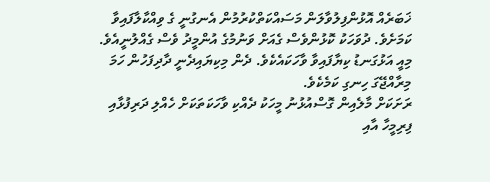ޚަބަރެއް އޮޅުންފިލުވާލަން މަސައްކަތްކުރުމުން އެނގުނީ ގެ ވިއްކާލާފައިވާ ކަމަށެވެ. ދުވަހަކު ކޮޅުންވެސް ގެއަށް ވަނުމުގެ އުންމީދު ވެސް ގެއްލުނީއެވެ.
މިއީ އަޅުގަނޑު ކިޔާފައިވާ ވާހަކައެކެވެ. ދެން މިކިޔައިދެނީ ދާދިފަހުން ހަމަ މިރާއްޖޭގަ ހިނގި ކަމެކެވެ.
ރަށަކަށް މާލެއިން ގޮސްއުޅުނު މީހަކު ދެއްކި ވާހަކަތަކަށް ހެއްލި ދަރިފުޅާއި ފިރިމީހާ އާއި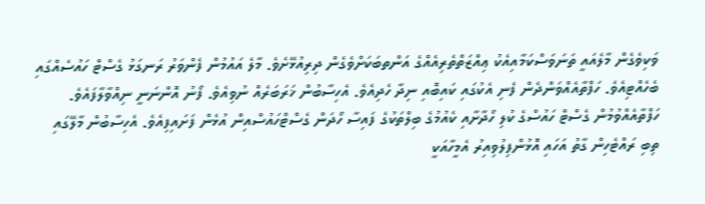ވަކިވެގެން މާލެއައީ ތަނަވަސްކަމާއިއެކު ޢިއްޒަތްތެރިއެއްގެ އަންތބަކަށްވެގެން ދިރިއުޅޭށެވެ. މާލެ އައުމުން ފެންވަރު ރަނގަޅު ގެސްޓް ހައުސެއްގައި ބެހެއްޓިއެވެ. ހަފްތާއެއްވަންދެން ފެނި އެކުގައި ކައިބޮއި ނިދާ ހެދިއެވެ. އެހިސާބުން ޚަރަބަރެއް ނުވިއެވެ. ފޯނު އޮންނަނީ ނިއްވާލާފައެވެ.
ހަފްތާއެއްވުމުން ގެސްޓް ހައުސްގެ ކުލި ހޯދާށާއި ކެއުމުގެ ބިލްތަކުގެ ފައިސާ ހޯދަން ގެސްޓްހައުސްއިން އުޅެން ފަށައިފިއެވެ. އެހިސާބުން މާލޭގައި ތިބި ރައްޓެހިން ގާތު އަހައި އޮޅުންފިލުވިއިރު އެމީހާއަކީ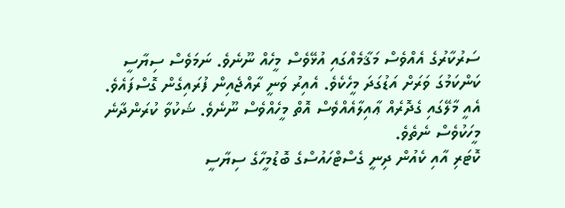ސަރުކާރުގެ އެއްވެސް މަޤާމެއްގައި އުޅޭވެސް މީހެއް ނޫނެވެ. ނަމަވެސް ސިޔާސީ ކަންކަމުގަ ވަރަށް އަޑުގަދަ މީހެކެވެ. އެއިރު ވަނީ ރާއްޖެއިން ފުރައިގެން ގޮސްފައެވެ. އެއީ މާލޭގައި ގެދޮރެއް ޢާއިލާއެއްވެސް އޮތް މީހެއްވެސް ނޫނެވެ. ޝަކުވާ ކުރަންދާނެ މީހަކުވެސް ނެތެވެ.
ކޮޓަރި އާއި ކެއުން ދިނީ ގެސްޓްހައުސްގެ ބޮޑުމީހާގެ ސިޔާސީ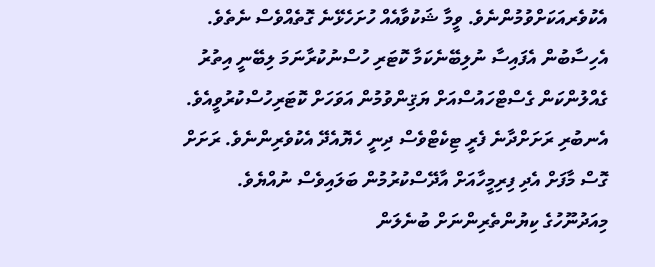އެކުވެރއަކަށްވުމުންނެވެ. ވީމާ ޝަކުވާއެއް ހުށަހެޅޭނެ ގޮތެއްވެސް ނެތެވެ. އެހިސާބުން އެފައިސާ ނުލިބޭނެކަމާ ކޮޓަރި ހުސްނުކުރާނަމަ ލިބޭނީ އިތުރު ގެއްލުންކަން ގެސްޓްހައުސްއަށް ޔަޤިންވުމުން އަވަހަށް ކޮޓަރިހުސްކުރުވީއެވެ. އެނބުރި ރަށަށްދާނެ ފެރީ ޓިކެޓްވެސް ދިނީ ހެޔޮއެދޭ އެކުވެރިންނެވެ. ރަށަށް ގޮސް މާފަށް އެދި ފިރިމީހާއަށް އާދޭސްކުރުމުން ބަލައިވެސް ނުއްޔެވެ.
މިއަދުނޫހުގެ ކިޔުންތެރިންނަށް ބުނެލަން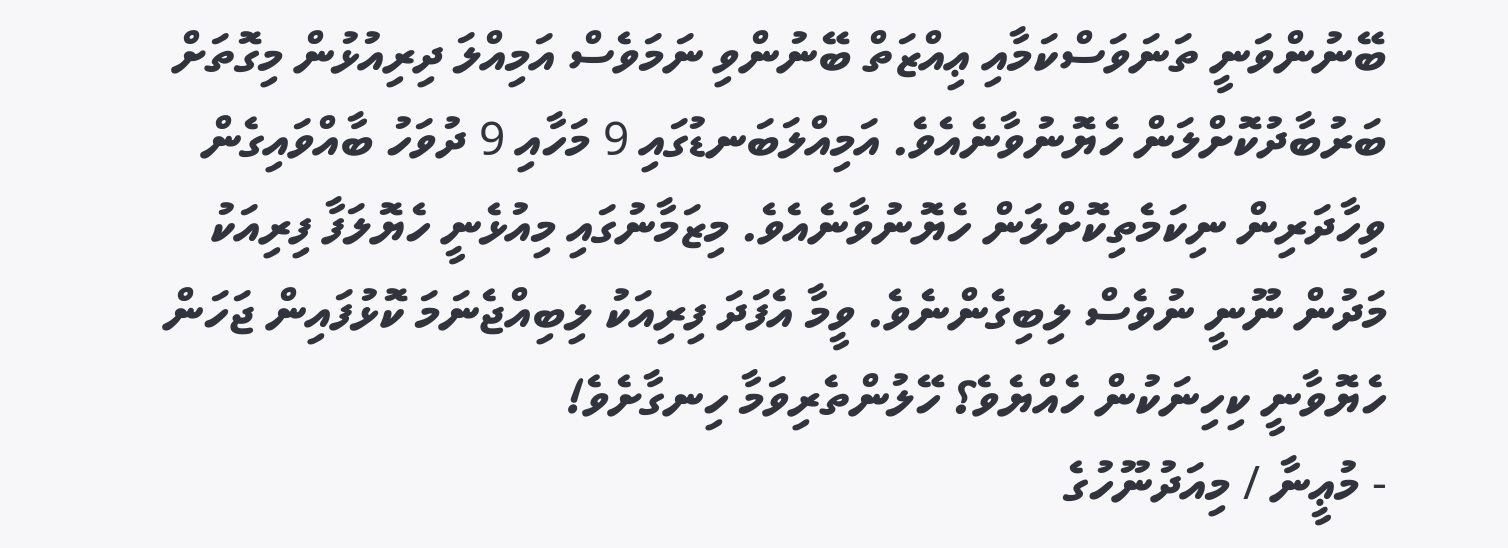ބޭނުންވަނީ ތަނަވަސްކަމާއި ޢިއްޒަތް ބޭނުންވި ނަމަވެސް އަމިއްލަ ދިރިއުޅުން މިގޮތަށް ބަރުބާދުކޮށްލަން ހެޔޮނުވާނެއެވެ. އަމިއްލަބަނޑުގައި 9 މަހާއި 9 ދުވަހު ބާއްވައިގެން ވިހާދަރިން ނިކަމެތިކޮށްލަން ހެޔޮނުވާނެއެވެ. މިޒަމާނުގައި މިއުޅެނީ ހެޔޮލަފާ ފިރިއަކު މަދުން ނޫނީ ނުވެސް ލިބިގެންނެވެ. ވީމާ އެފަދަ ފިރިއަކު ލިބިއްޖެނަމަ ކޮޅުފައިން ޖަހަން ހެޔޮވާނީ ކިހިނަކުން ހެއްޔެވެ؟ ހޭލުންތެރިވަމާ ހިނގާށެވެ!
- މުޢީނާ / މިއަދުނޫހުގެ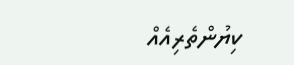ކިޔުންތެރިއެއް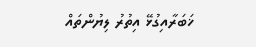ޚަބަރާއިގުޅޭ އިތުރު ލިޔުންތައް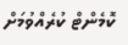ކޮމެންޓް ކުރެއްވުމަށް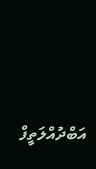އަބްދުއްލަތީފް